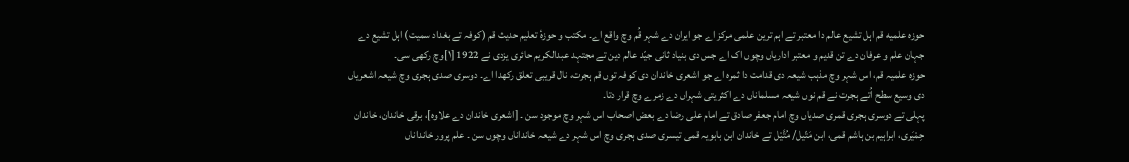حوزه علمیه قم اہل تشیع عالم دا معتبر تے اہم ترین علمی مرکز اے جو ایران دے شہر قُم وچ واقع اے۔ مکتب و حوزهٔ تعلیم حدیث قم (کوفہ تے بغداد سمیت) اہل تشیع دے جہان علم و عرفان دے تن قدیم و معتبر اداریاں وچوں اک اے جس دی بنیاد ثانی جیّد عالم دین تے مجتہد عبدالکریم حائری یزدی نے 1922 [۱]وچ رکھی سی۔
حوزہ علمیہ قم، اس شہر وچ مذہب شیعہ دی قدامت دا ثمرہ اے جو اشعری خاندان دی کوفہ توں قم ہجرت، نال قریبی تعلق رکھدا اے۔ دوسری صدی ہجری وچ شیعہ اشعریاں دی وسیع سطح اُتے ہجرت نے قم نوں شیعہ مسلماناں دے اکثریتی شہراں دے زمرے وچ قرار دتا۔
پہلی تے دوسری ہجری قمری صدیاں وچ امام جعفر صادق تے امام علی رضا دے بعض اصحاب اس شہر وچ موجود سن ۔ [اشعری خاندان دے علاوہ]، برقى خاندان، خاندان حِمْیَرى، ابراہیم بن ہاشم قمى، ابن مَتّیل/ مُتَّیْل تے خاندان ابن بابویہ قمی تیسری صدی ہجری وچ اس شہر دے شیعہ خانداناں وچوں سن ۔ علم پرور خانداناں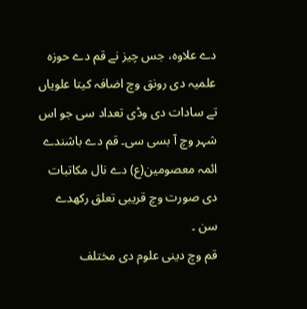دے علاوہ، جس چیز نے قم دے حوزہ علمیہ دی رونق وچ اضافہ کیتا علویاں تے سادات دی وڈی تعداد سی جو اس شہر وچ آ بسی سی۔ قم دے باشندے ائمہ معصومین(ع) دے نال مکاتبات دی صورت وچ قریبی تعلق رکھدے سن ۔
قم وچ دینی علوم دی مختلف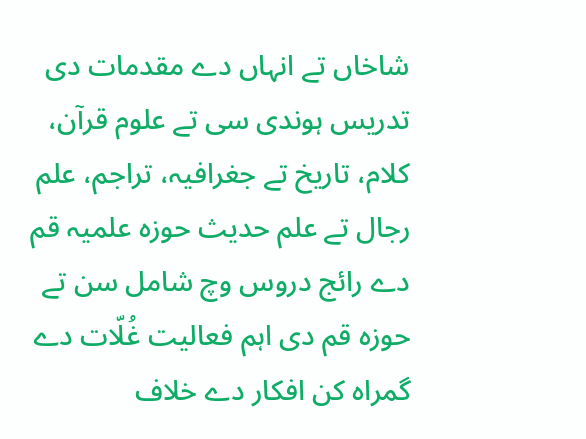شاخاں تے انہاں دے مقدمات دی تدریس ہوندی سی تے علوم قرآن، کلام، تاریخ تے جغرافیہ، تراجم، علم رجال تے علم حدیث حوزہ علمیہ قم دے رائج دروس وچ شامل سن تے حوزہ قم دی اہم فعالیت غُلّات دے گمراہ کن افکار دے خلاف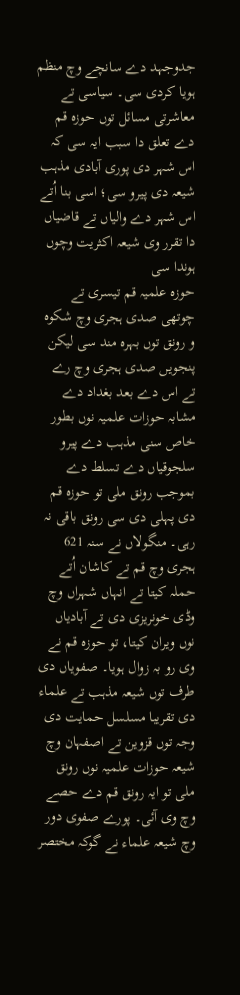جدوجہد دے سانچے وچ منظم ہويا کردی سی۔ سیاسی تے معاشرتی مسائل توں حوزہ قم دے تعلق دا سبب ایہ سی کہ اس شہر دی پوری آبادی مذہب شیعہ دی پیرو سی؛ اسی بنا اُتے اس شہر دے والیاں تے قاضیاں دا تقرر وی شیعہ اکثریت وچوں ہوندا سی
حوزہ علمیہ قم تیسری تے چوتھی صدی ہجری وچ شکوہ و رونق توں بہرہ مند سی لیکن پنجويں صدی ہجری وچ رے تے اس دے بعد بغداد دے مشابہ حوزات علمیہ نوں بطور خاص سنی مذہب دے پیرو سلجوقیاں دے تسلط دے بموجب رونق ملی تو حوزہ قم دی پہلی دی سی رونق باقی نہ رہی۔ منگولاں نے سنہ 621 ہجری وچ قم تے کاشان اُتے حملہ کیتا تے انہاں شہراں وچ وڈی خونریزی دی تے آبادیاں نوں ویران کیتا، تو حوزہ قم نے وی رو بہ زوال ہويا۔ صفویاں دی طرف توں شیعہ مذہب تے علماء دی تقریبا مسلسل حمایت دی وجہ توں قزوین تے اصفہان وچ شیعہ حوزات علمیہ نوں رونق ملی تو ایہ رونق قم دے حصے وچ وی آئی۔ پورے صفوی دور وچ شیعہ علماء نے گوکہ مختصر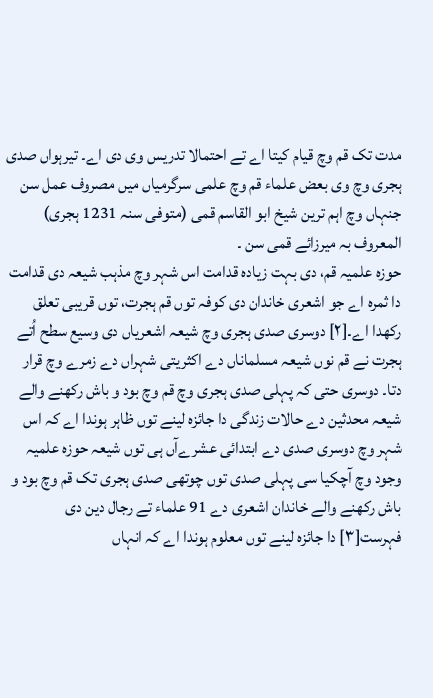مدت تک قم وچ قیام کیتا اے تے احتمالا تدریس وی دی اے۔ تیرہواں صدی ہجری وچ وی بعض علماء قم وچ علمی سرگرمیاں ميں مصروف عمل سن جنہاں وچ اہم ترین شیخ ابو القاسم قمی (متوفی سنہ 1231 ہجری) المعروف بہ میرزائے قمی سن ۔
حوزہ علمیہ قم، دی بہت زیادہ قدامت اس شہر وچ مذہب شیعہ دی قدامت دا ثمرہ اے جو اشعری خاندان دی کوفہ توں قم ہجرت، توں قریبی تعلق رکھدا اے۔[۲] دوسری صدی ہجری وچ شیعہ اشعریاں دی وسیع سطح اُتے ہجرت نے قم نوں شیعہ مسلماناں دے اکثریتی شہراں دے زمرے وچ قرار دتا۔ دوسری حتی کہ پہلی صدی ہجری وچ قم وچ بود و باش رکھنے والے شیعہ محدثین دے حالات زندگی دا جائزہ لینے توں ظاہر ہوندا اے کہ اس شہر وچ دوسری صدی دے ابتدائی عشرےآں ہی توں شیعہ حوزہ علمیہ وجود وچ آچکيا سی پہلی صدی توں چوتھی صدی ہجری تک قم وچ بود و باش رکھنے والے خاندان اشعری دے 91 علماء تے رجال دین دی فہرست[۳] دا جائزہ لینے توں معلوم ہوندا اے کہ انہاں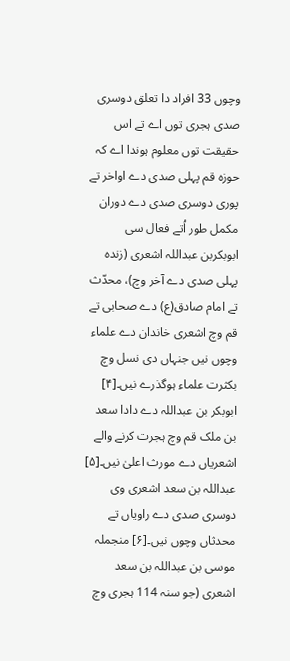وچوں 33 افراد دا تعلق دوسری صدی ہجری توں اے تے اس حقیقت توں معلوم ہوندا اے کہ حوزہ قم پہلی صدی دے اواخر تے پوری دوسری صدی دے دوران مکمل طور اُتے فعال سی
ابوبکربن عبداللہ اشعرى (زنده پہلی صدی دے آخر وچ)، محدّث تے امام صادق(ع) دے صحابی تے قم وچ اشعری خاندان دے علماء وچوں نيں جنہاں دی نسل وچ بکثرت علماء ہوگذرے نيں۔[۴]
ابوبکر بن عبداللہ دے دادا سعد بن ملک قم وچ ہجرت کرنے والے اشعریاں دے مورث اعلیٰ نيں۔[۵]
عبداللہ بن سعد اشعری وی دوسری صدی دے راویاں تے محدثاں وچوں نيں۔[۶] منجملہ موسی بن عبداللہ بن سعد اشعری (جو سنہ 114 ہجری وچ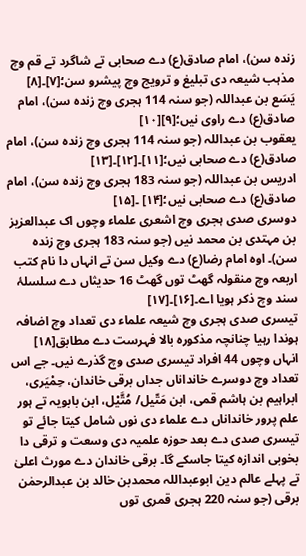زندہ سن)، امام صادق(ع) دے صحابی تے شاگرد تے قم وچ مذہب شیعہ دی تبلیغ و ترویج وچ پیشرو سن؛[۷]۔[۸]
یَسَع بن عبداللہ (جو سنہ 114 ہجری وچ زندہ سن)، امام صادق(ع) دے راوی نيں؛[۹][۱۰]
یعقوب بن عبداللہ (جو سنہ 114 ہجری وچ زندہ سن)، امام صادق(ع) دے صحابی نيں؛[۱۱]۔[۱۲]۔[۱۳]
ادریس بن عبداللہ (جو سنہ 183 ہجری وچ زندہ سن)، امام صادق(ع) دے صحابی نيں؛[۱۴] ۔[۱۵]
دوسری صدی ہجری وچ اشعری علماء وچوں اک عبدالعزیز بن مہتدى بن محمد نيں (جو سنہ 183 ہجری وچ زندہ سن)۔ اوہ امام رضا(ع) دے وکیل سن تے انہاں دا نام کتب اربعہ وچ منقولہ گھٹ توں گھٹ 16 حدیثاں دے سلسلۂ سند وچ ذکر ہويا اے۔[۱۶]۔[۱۷]
تیسری صدی ہجری وچ شیعہ علماء دی تعداد وچ اضافہ ہوندا رہیا چنانچہ مذکورہ بالا فہرست دے مطابق[۱۸] انہاں وچوں 44 افراد تیسری صدی وچ گذرے نيں۔ جے اس تعداد وچ دوسرے خانداناں جداں برقى خاندان، حِمْیَرى، ابراہیم بن ہاشم قمى، ابن مَتّیل/ مُتَّیْل، ابن بابویہ تے ہور علم پرور خانداناں دے علماء دی نوں شامل کیتا جائے تو تیسری صدی دے بعد حوزہ علمیہ دی وسعت و ترقی دا بخوبی اندازہ کیتا جاسکے گا۔ برقی خاندان دے مورث اعلیٰ تے پہلے عالم دین ابوعبداللہ محمدبن خالد بن عبدالرحمٰن برقى (جو سنہ 220 ہجری قمری توں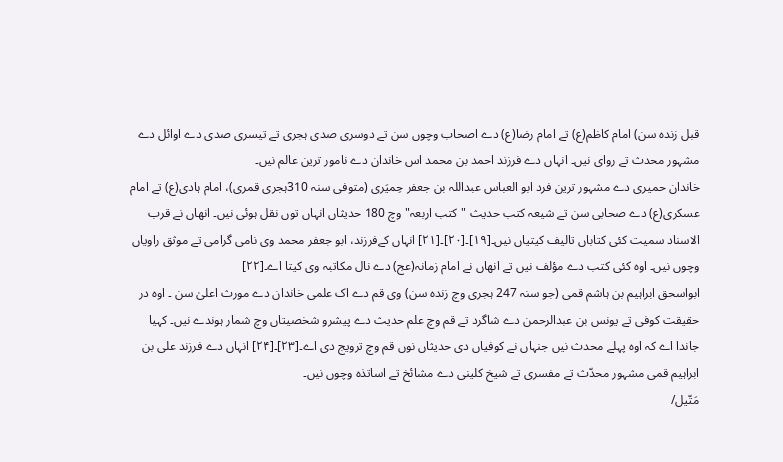قبل زندہ سن) امام کاظم(ع) تے امام رضا(ع) دے اصحاب وچوں سن تے دوسری صدی ہجری تے تیسری صدی دے اوائل دے مشہور محدث تے روای نيں۔ انہاں دے فرزند احمد بن محمد اس خاندان دے نامور ترین عالم نيں۔
خاندان حمیری دے مشہور ترین فرد ابو العباس عبداللہ بن جعفر حِمیَرى (متوفى سنہ 310ہجری قمری)، امام ہادی(ع) تے امام عسكرى(ع) دے صحابی سن تے شیعہ کتب حدیث "کتب اربعہ" وچ 180 حدیثاں انہاں توں نقل ہوئی نيں۔ انھاں نے قرب الاسناد سمیت کئی کتاباں تالیف کيتیاں نيں۔[۱۹]۔[۲۰]۔[۲۱] انہاں کےفرزند، ابو جعفر محمد وی نامی گرامی تے موثق راویاں وچوں نيں۔ اوہ کئی کتب دے مؤلف نيں تے انھاں نے امام زمانہ(عج) دے نال مکاتبہ وی کیتا اے۔[۲۲]
ابواسحق ابراہیم بن ہاشم قمى (جو سنہ 247 ہجری وچ زندہ سن) وی قم دے اک علمی خاندان دے مورث اعلیٰ سن ۔ اوہ در حقیقت کوفی تے یونس بن عبدالرحمن دے شاگرد تے قم وچ علم حدیث دے پیشرو شخصیتاں وچ شمار ہوندے نيں۔ کہیا جاندا اے کہ اوہ پہلے محدث نيں جنہاں نے کوفیاں دی حدیثاں نوں قم وچ ترویج دی اے۔[۲۳]۔[۲۴] انہاں دے فرزند على بن ابراہیم قمى مشہور محدّث تے مفسرى تے شیخ کلینی دے مشائخ تے اساتذہ وچوں نيں۔
مَتّیل/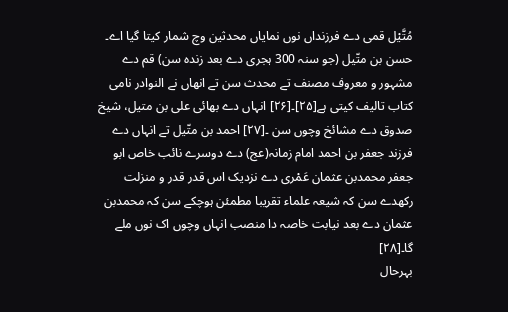مُتَّیْل قمى دے فرزنداں نوں نمایاں محدثین وچ شمار کیتا گیا اے۔ حسن بن متّیل (جو سنہ 300 ہجری دے بعد زندہ سن) قم دے مشہور و معروف مصنف تے محدث سن تے انھاں نے النوادر نامی کتاب تالیف کيتی ہے[۲۵]۔[۲۶] انہاں دے بھائی على بن متیل، شیخ صدوق دے مشائخ وچوں سن ۔[۲۷] احمد بن متّیل تے انہاں دے فرزند جعفر بن احمد امام زمانہ(عج) دے دوسرے نائب خاص ابو جعفر محمدبن عثمان عَمْرى دے نزدیک اس قدر قدر و منزلت رکھدے سن کہ شیعہ علماء تقریبا مطمئن ہوچکے سن کہ محمدبن عثمان دے بعد نیابت خاصہ دا منصب انہاں وچوں اک نوں ملے گا۔[۲۸]
بہرحال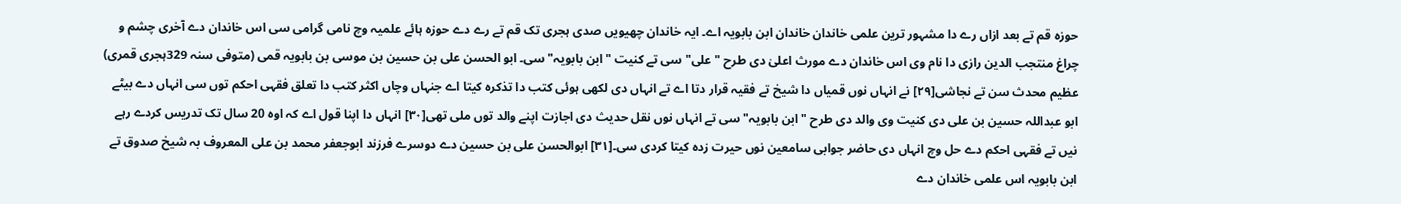حوزہ قم تے بعد ازاں رے دا مشہور ترین علمی خاندان خاندان ابن بابویہ اے۔ ایہ خاندان چھیويں صدی ہجری تک قم تے رے دے حوزہ ہائے علمیہ وچ نامی گرامی سی اس خاندان دے آخری چشم و چراغ منتجب الدین رازی دا نام وی اس خاندان دے مورث اعلیٰ دی طرح "علی" سی تے کنیت "ابن بابویہ" سی۔ ابو الحسن على بن حسین بن موسى بن بابویہ قمى (متوفى سنہ 329ہجری قمری) عظیم محدث سن تے نجاشی[۲۹] نے انہاں نوں قمیاں دا شیخ تے فقیہ قرار دتا اے تے انہاں دی لکھی ہوئی کتب دا تذکرہ کیتا اے جنہاں وچاں اکثر کتب دا تعلق فقہی احکم توں سی انہاں دے بیٹے ابو عبداللہ حسین بن علی دی کنیت وی والد دی طرح "ابن بابویہ" سی تے انہاں نوں نقل حدیث دی اجازت اپنے والد توں ملی تھی[۳۰] انہاں دا اپنا قول اے کہ اوہ 20 سال تک تدریس کردے رہے نيں تے فقہی احکم دے حل وچ انہاں دی حاضر جوابی سامعین نوں حیرت زدہ کیتا کردی سی۔[۳۱] ابوالحسن علی بن حسین دے دوسرے فرزند ابوجعفر محمد بن على المعروف بہ شیخ صدوق تے ابن بابویہ اس علمی خاندان دے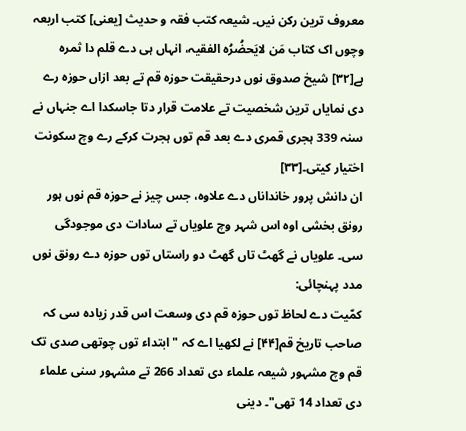معروف ترین رکن نيں۔ شیعہ کتب فقہ و حدیث [یعنی] کتب اربعہ وچوں اک کتاب مَن لایَحضُرُہ الفقیہ، انہاں ہی دے قلم دا ثمرہ ہے[۳۲] شیخ صدوق نوں درحقیقت حوزہ قم تے بعد ازاں حوزہ رے دی نمایاں ترین شخصیت تے علامت قرار دتا جاسکدا اے جنہاں نے سنہ 339 ہجری قمری دے بعد قم توں ہجرت کرکے رے وچ سکونت اختیار کيتی۔[۳۳]
ان دانش پرور خانداناں دے علاوہ، جس چیز نے حوزہ قم نوں ہور رونق بخشی اوہ اس شہر وچ علویاں تے سادات دی موجودگی سی۔ علویاں نے گھٹ تاں گھٹ دو راستاں توں حوزہ دے رونق نوں مدد پہنچائی:
کمّیت دے لحاظ توں حوزہ قم دی وسعت اس قدر زیادہ سی کہ صاحب تاریخ قم[۴۴] نے لکھیا اے کہ "ابتداء توں چوتھی صدی تک قم وچ مشہور شیعہ علماء دی تعداد 266 تے مشہور سنی علماء دی تعداد 14 تھی"۔ دینی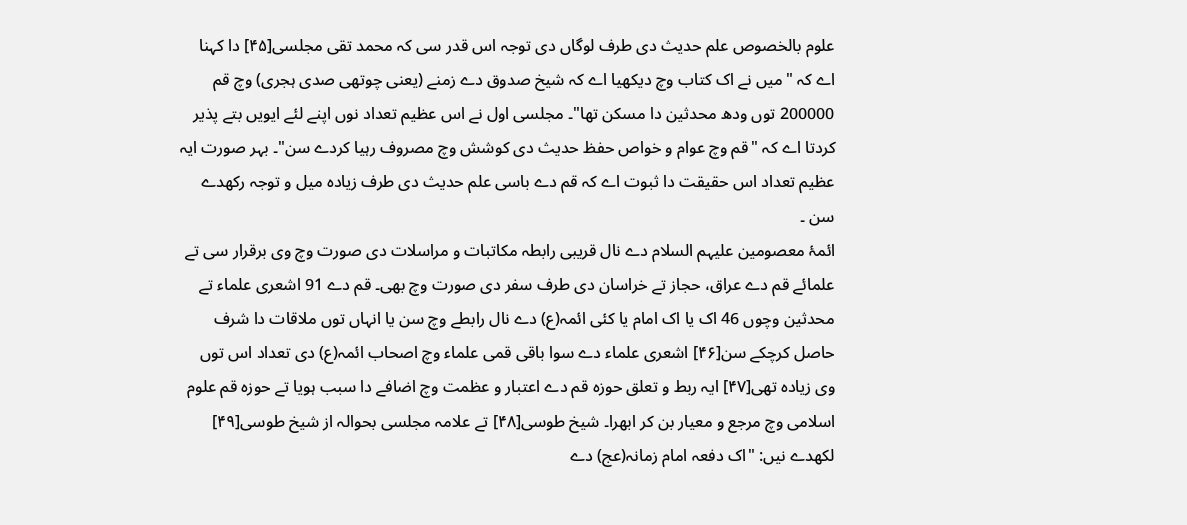علوم بالخصوص علم حدیث دی طرف لوگاں دی توجہ اس قدر سی کہ محمد تقى مجلسى[۴۵] دا کہنا اے کہ "ميں نے اک کتاب وچ دیکھیا اے کہ شیخ صدوق دے زمنے (یعنی چوتھی صدی ہجری) وچ قم 200000 توں ودھ محدثین دا مسکن تھا"۔ مجلسی اول نے اس عظیم تعداد نوں اپنے لئے ایويں بتے پذیر کردتا اے کہ "قم وچ عوام و خواص حفظ حدیث دی کوشش وچ مصروف رہیا کردے سن"۔ بہر صورت ایہ عظیم تعداد اس حقیقت دا ثبوت اے کہ قم دے باسی علم حدیث دی طرف زیادہ میل و توجہ رکھدے سن ۔
ائمۂ معصومین علیہم السلام دے نال قریبی رابطہ مکاتبات و مراسلات دی صورت وچ وی برقرار سی تے علمائے قم دے عراق، حجاز تے خراسان دی طرف سفر دی صورت وچ بھی۔ قم دے 91 اشعری علماء تے محدثین وچوں 46 اک یا اک امام یا کئی ائمہ(ع) دے نال رابطے وچ سن یا انہاں توں ملاقات دا شرف حاصل کرچکے سن[۴۶] اشعری علماء دے سوا باقی قمی علماء وچ اصحاب ائمہ(ع) دی تعداد اس توں وی زیادہ تھی[۴۷] ایہ ربط و تعلق حوزہ قم دے اعتبار و عظمت وچ اضافے دا سبب ہويا تے حوزہ قم علوم اسلامی وچ مرجع و معیار بن کر ابھرا۔ شیخ طوسی[۴۸] تے علامہ مجلسی بحوالہ از شیخ طوسی[۴۹] لکھدے نيں: "اک دفعہ امام زمانہ(عج) دے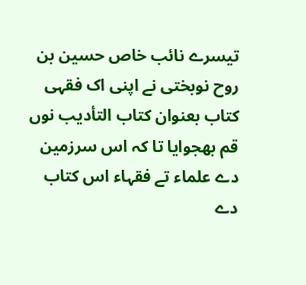تیسرے نائب خاص حسین بن روح نوبختی نے اپنی اک فقہی کتاب بعنوان کتاب التأدیب نوں قم بھجوایا تا کہ اس سرزمین دے علماء تے فقہاء اس کتاب دے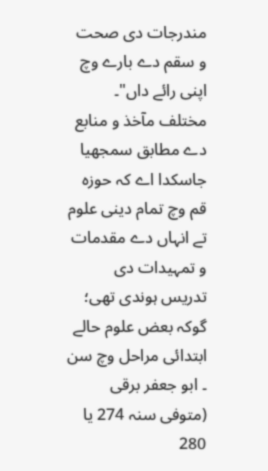مندرجات دی صحت و سقم دے بارے وچ اپنی رائے داں"۔
مختلف مآخذ و منابع دے مطابق سمجھیا جاسکدا اے کہ حوزہ قم وچ تمام دینی علوم تے انہاں دے مقدمات و تمہیدات دی تدریس ہوندی تھی؛ گوکہ بعض علوم حالے ابتدائی مراحل وچ سن ۔ ابو جعفر برقی (متوفی سنہ 274 یا 280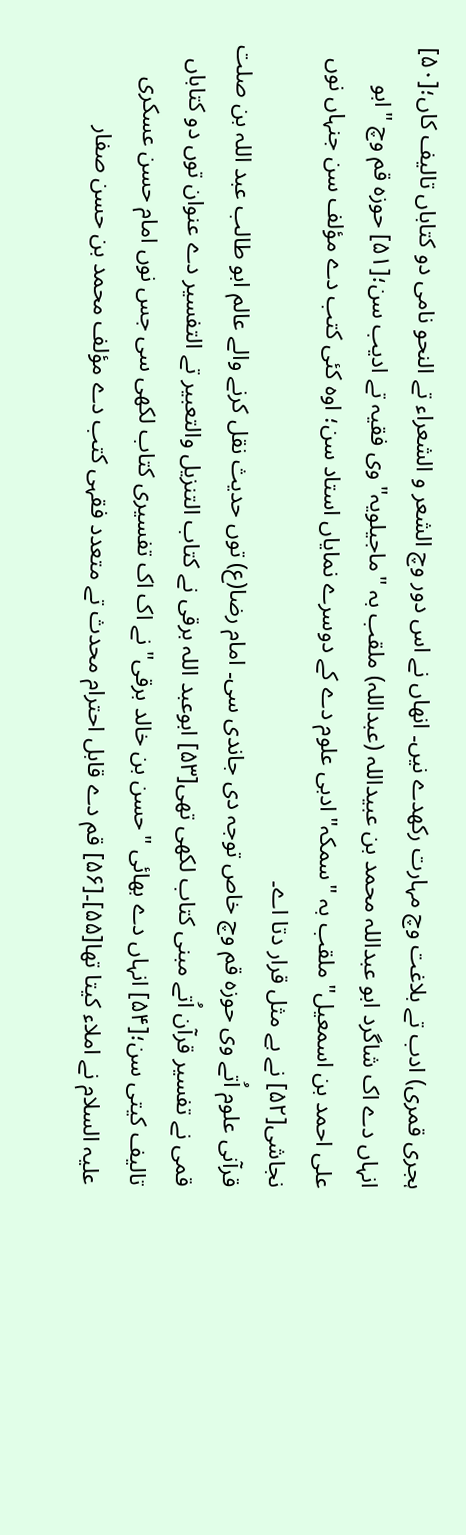ہجری قمری) ادب تے بلاغت وچ مہارت رکھدے نيں۔ انھاں نے اس دور وچ الشعر و الشعراء تے النحو نامی دو کتاباں تالیف کاں؛[۵۰] انہاں دے اک شاگرد ابو عبداللہ محمد بن عبیداللہ (عبداللہ) ملقب بہ "ماجیلویہ" وی فقیہ تے ادیب سن؛[۵۱] حوزہ قم وچ "ابو علی احمد بن اسمعیل" ملقب بہ "سمکہ" ادبی علوم دے کے دوسرے نمایاں استاد سن؛ اوہ کئی کتب دے مؤلف سن جنہاں نوں نجاشى[۵۲] نے بے مثل قرار دتا اے۔
قرآنى علوم اُتے وی حوزہ قم وچ خاص توجہ دی جاندی سی۔ امام رضا(ع) توں حدیث نقل کرنے والے عالم ابو طالب عبد اللہ بن صلت قمى نے تفسیر قرآن اُتے مبنی کتاب لکھی تھی[۵۳] ابوعبد اللہ برقى نے کتاب التنزیل والتعبیر تے التفسیر دے عنوان توں دو کتاباں تالیف کيتی سن؛[۵۴] انہاں دے بھائی "حسن بن خالد برقی" نے اک اک تفسیری کتاب لکھی سی جس نوں امام حسن عسکری علیہ السلام نے املاء کیتا تھا[۵۵]۔[۵۶] قم دے قابل احترام محدث تے متعدد فقہی کتب دے مؤلف محمد بن حسن صفار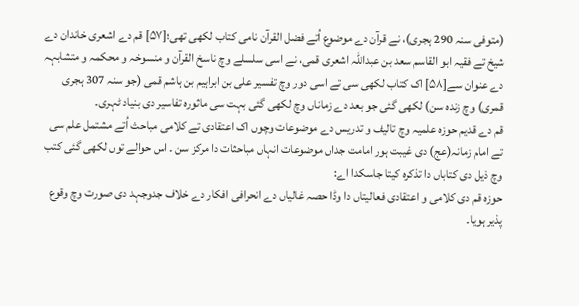(متوفى سنہ 290 ہجری)، نے قرآن دے موضوع اُتے فضل القرآن نامی کتاب لکھی تھی؛[۵۷] قم دے اشعری خاندان دے شیخ تے فقیہ ابو القاسم سعد بن عبداللہ اشعرى قمى، نے اسی سلسلے وچ ناسخ القرآن و منسوخہ و محکمہ و متشابہہ دے عنوان سے[۵۸] اک کتاب لکھی سی تے اسی دور وچ تفسیر على بن ابراہیم بن ہاشم قمى (جو سنہ 307 ہجری قمری) وچ زندہ سن) لکھی گئی جو بعد دے زماناں وچ لکھی گئی بہت سی ماثورہ تفاسیر دی بنیاد ٹہری۔
قم دے قدیم حوزہ علمیہ وچ تالیف و تدریس دے موضوعات وچوں اک اعتقادی تے کلامی مباحث اُتے مشتمل علم سی تے امام زمانہ(عج) دی غیبت ہور امامت جداں موضوعات انہاں مباحثات دا مرکز سن ۔ اس حوالے توں لکھی گئی کتب وچ ذیل دی کتاباں دا تذکرہ کیتا جاسکدا اے:
حوزہ قم دی کلامی و اعتقادی فعالیتاں دا وڈا حصہ غالیاں دے انحرافی افکار دے خلاف جدوجہد دی صورت وچ وقوع پذیر ہويا۔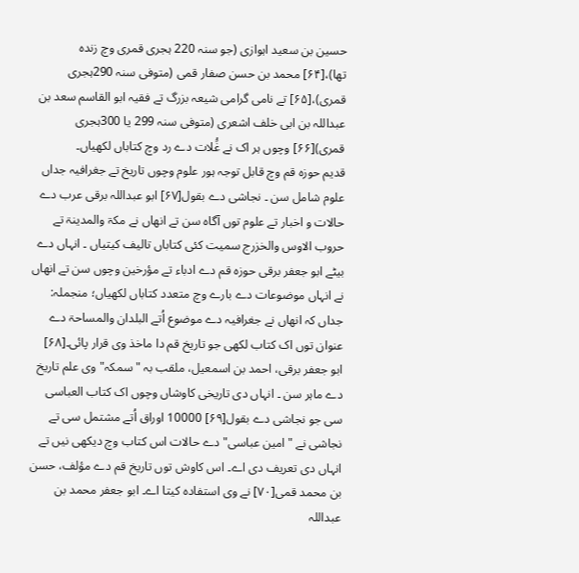حسین بن سعید اہوازی (جو سنہ 220 ہجری قمری وچ زندہ تھا)،[۶۴] محمد بن حسن صفار قمی (متوفى سنہ 290ہجری قمری)،[۶۵] تے نامی گرامی شیعہ بزرگ تے فقیہ ابو القاسم سعد بن عبداللہ بن ابى خلف اشعرى (متوفى سنہ 299 یا 300ہجری قمری)[۶۶] وچوں ہر اک نے غَُلات دے رد وچ کتاباں لکھياں۔
قدیم حوزہ قم وچ قابل توجہ ہور علوم وچوں تاریخ تے جغرافیہ جداں علوم شامل سن ۔ نجاشی دے بقول[۶۷] ابو عبداللہ برقی عرب دے حالات و اخبار تے علوم توں آگاہ سن تے انھاں نے مکۃ والمدینۃ تے حروب الاوس والخزرج سمیت کئی کتاباں تالیف کيتیاں ۔ انہاں دے بیٹے ابو جعفر برقی حوزہ قم دے ادباء تے مؤرخین وچوں سن تے انھاں نے انہاں موضوعات دے بارے وچ متعدد کتاباں لکھياں؛ منجملہ:
جداں کہ انھاں نے جغرافیہ دے موضوع اُتے البلدان والمساحۃ دے عنوان توں اک کتاب لکھی جو تاریخ قم دا ماخذ وی قرار پائی۔[۶۸] ابو جعفر برقی، احمد بن اسمعیل، ملقب بہ "سمکہ" وی علم تاریخ دے ماہر سن ۔ انہاں دی تاریخی کاوشاں وچوں اک کتاب العباسی سی جو نجاشی دے بقول[۶۹] 10000 اوراق اُتے مشتمل سی تے نجاشی نے "امین عباسی" دے حالات اس کتاب وچ دیکھی نيں تے انہاں دی تعریف دی اے۔ اس کاوش توں تاریخ قم دے مؤلف، حسن بن محمد قمى[۷۰] نے وی استفادہ کیتا اے۔ ابو جعفر محمد بن عبداللہ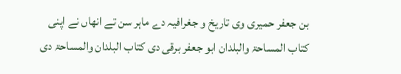بن جعفر حمیرى وی تاریخ و جغرافیہ دے ماہر سن تے انھاں نے اپنی کتاب المساحۃ والبلدان ابو جعفر برقی دی کتاب البلدان والمساحۃ دی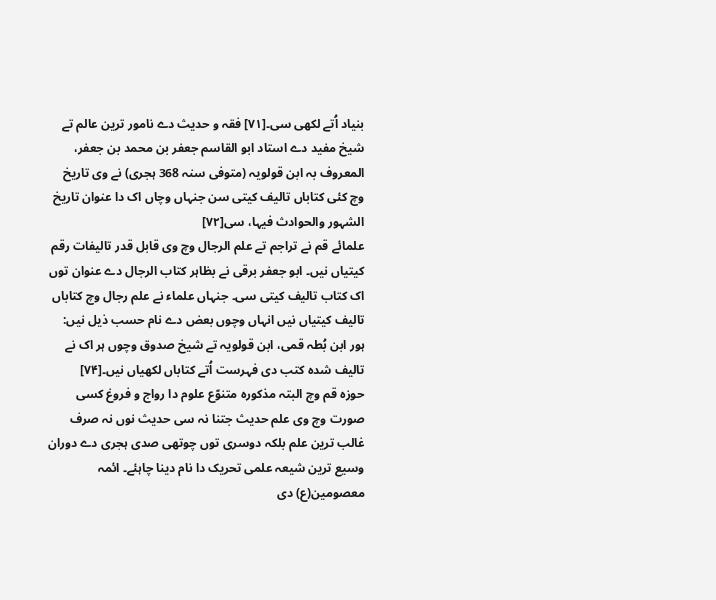بنیاد اُتے لکھی سی۔[۷۱] فقہ و حدیث دے نامور ترین عالم تے شیخ مفید دے استاد ابو القاسم جعفر بن محمد بن جعفر، المعروف بہ ابن قولویہ (متوفى سنہ 368 ہجری) نے وی تاریخ وچ کئی کتاباں تالیف کيتی سن جنہاں وچاں اک دا عنوان تاریخ الشہور والحوادث فیہا، سی[۷۲]
علمائے قم نے تراجم تے علم الرجال وچ وی قابل قدر تالیفات رقم کيتیاں نيں۔ ابو جعفر برقی نے بظاہر کتاب الرجال دے عنوان توں اک کتاب تالیف کيتی سی۔ جنہاں علماء نے علم رجال وچ کتاباں تالیف کيتیاں نيں انہاں وچوں بعض دے نام حسب ذیل نيں:
ہور ابن بُطہ قمی، ابن قولویہ تے شیخ صدوق وچوں ہر اک نے تالیف شدہ کتب دی فہرست اُتے کتاباں لکھياں نيں۔[۷۴]
حوزہ قم وچ البتہ مذکورہ متنوّع علوم دا رواج و فروغ کسی صورت وچ وی علم حدیث جتنا نہ سی حدیث نوں نہ صرف غالب ترین علم بلکہ دوسری توں چوتھی صدی ہجری دے دوران وسیع ترین شیعہ علمی تحریک دا نام دینا چاہئے۔ ائمہ معصومین(ع) دی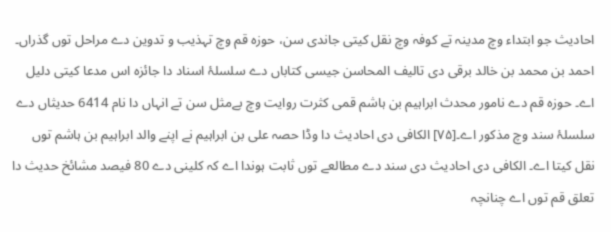احادیث جو ابتداء وچ مدینہ تے کوفہ وچ نقل کيتی جاندی سن، حوزہ قم وچ تہذیب و تدوین دے مراحل توں گذراں۔ احمد بن محمد بن خالد برقی دی تالیف المحاسن جیسی کتاباں دے سلسلۂ اسناد دا جائزہ اس مدعا کیتی دلیل اے۔ حوزہ قم دے نامور محدث ابراہیم بن ہاشم قمی کثرت روایت وچ بےمثل سن تے انہاں دا نام 6414 حدیثاں دے سلسلۂ سند وچ مذکور اے۔[۷۵] الکافی دی احادیث دا وڈا حصہ علی بن ابراہیم نے اپنے والد ابراہیم بن ہاشم توں نقل کیتا اے۔ الکافی دی احادیث دی سند دے مطالعے توں ثابت ہوندا اے کہ کلینی دے 80 فیصد مشائخ حدیث دا تعلق قم توں اے چنانچہ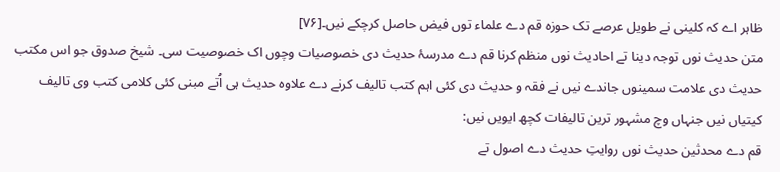ظاہر اے کہ کلینی نے طویل عرصے تک حوزہ قم دے علماء توں فیض حاصل کرچکے نيں۔[۷۶]
متن حدیث نوں توجہ دینا تے احادیث نوں منظم کرنا قم دے مدرسۂ حدیث دی خصوصیات وچوں اک خصوصیت سی۔ شیخ صدوق جو اس مکتب حدیث دی علامت سمینوں جاندے نيں نے فقہ و حدیث دی کئی اہم کتب تالیف کرنے دے علاوہ حدیث ہی اُتے مبنی کئی کلامی کتب وی تالیف کيتیاں نيں جنہاں وچ مشہور ترین تالیفات کچھ ایويں نيں:
قم دے محدثین حدیث نوں روایتِ حدیث دے اصول تے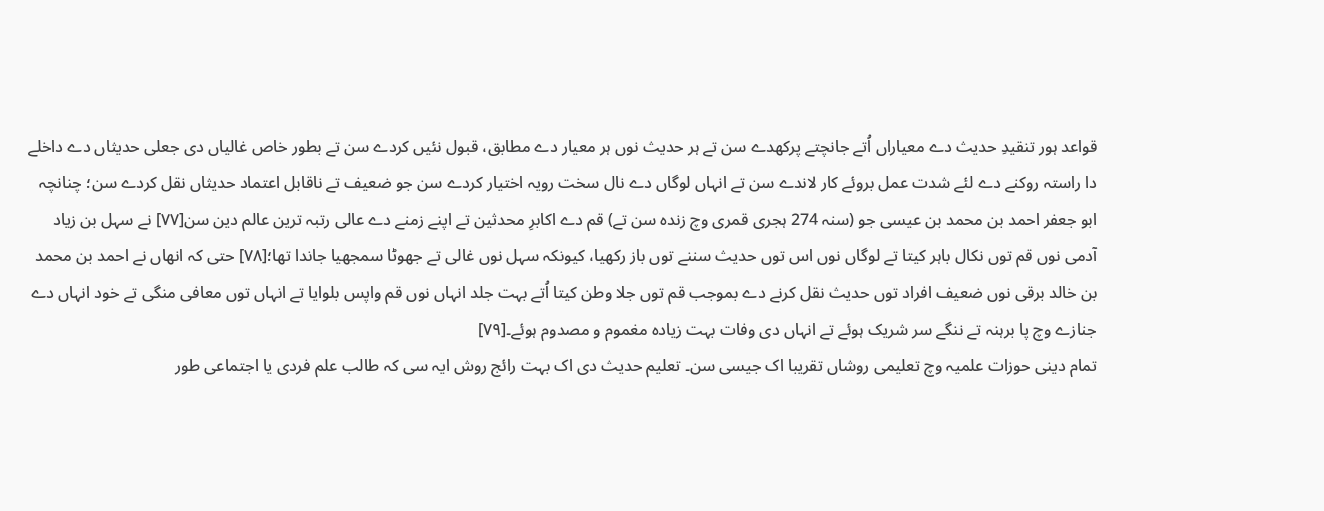قواعد ہور تنقیدِ حدیث دے معیاراں اُتے جانچتے پرکھدے سن تے ہر حدیث نوں ہر معیار دے مطابق، قبول نئيں کردے سن تے بطور خاص غالیاں دی جعلی حدیثاں دے داخلے دا راستہ روکنے دے لئے شدت عمل بروئے کار لاندے سن تے انہاں لوگاں دے نال سخت رویہ اختیار کردے سن جو ضعیف تے ناقابل اعتماد حدیثاں نقل کردے سن؛ چنانچہ ابو جعفر احمد بن محمد بن عیسی جو (سنہ 274 ہجری قمری وچ زندہ سن تے) قم دے اکابرِ محدثین تے اپنے زمنے دے عالی رتبہ ترین عالم دین سن[۷۷] نے سہل بن زیاد آدمی نوں قم توں نکال باہر کیتا تے لوگاں نوں اس توں حدیث سننے توں باز رکھیا، کیونکہ سہل نوں غالی تے جھوٹا سمجھیا جاندا تھا؛[۷۸] حتی کہ انھاں نے احمد بن محمد بن خالد برقی نوں ضعیف افراد توں حدیث نقل کرنے دے بموجب قم توں جلا وطن کیتا اُتے بہت جلد انہاں نوں قم واپس بلوایا تے انہاں توں معافی منگی تے خود انہاں دے جنازے وچ پا برہنہ تے ننگے سر شریک ہوئے تے انہاں دی وفات بہت زیادہ مغموم و مصدوم ہوئے۔[۷۹]
تمام دینی حوزات علمیہ وچ تعلیمی روشاں تقریبا اک جیسی سن۔ تعلیم حدیث دی اک بہت رائج روش ایہ سی کہ طالب علم فردی یا اجتماعی طور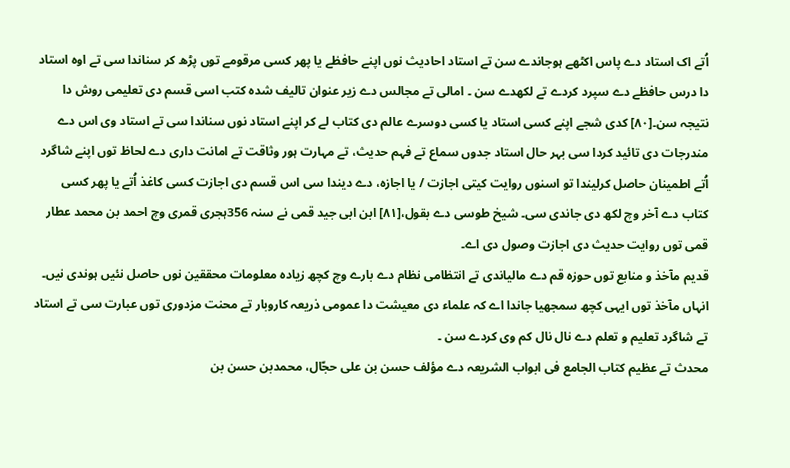اُتے اک استاد دے پاس اکٹھے ہوجاندے سن تے استاد احادیث نوں اپنے حافظے یا پھر کسی مرقومے توں پڑھ کر سناندا سی تے اوہ استاد دا درس حافظے دے سپرد کردے تے لکھدے سن ۔ امالی تے مجالس دے زیر عنوان تالیف شدہ کتب اسی قسم دی تعلیمی روش دا نتیجہ سن۔[۸۰] کدی شجے اپنے کسی استاد یا کسی دوسرے عالم دی کتاب لے کر اپنے استاد نوں سناندا سی تے استاد وی اس دے مندرجات دی تائید کردا سی بہر حال استاد جدوں سماع تے فہم حدیث، تے مہارت ہور وثاقت تے امانت داری دے لحاظ توں اپنے شاگرد اُتے اطمینان حاصل کرلیندا تو اسنوں روایت کيتی اجازت / یا اجازہ، دے دیندا سی اس قسم دی اجازت کسی کاغذ اُتے یا پھر کسی کتاب دے آخر وچ لکھ دی جاندی سی۔ شیخ طوسی دے بقول،[۸۱] ابن ابى جید قمى نے سنہ 356ہجری قمری وچ احمد بن محمد عطار قمی توں روایت حدیث دی اجازت وصول دی اے۔
قدیم مآخذ و منابع توں حوزہ قم دے مالیاندی تے انتظامی نظام دے بارے وچ کچھ زیادہ معلومات محققین نوں حاصل نئيں ہوندی نيں۔ انہاں مآخذ توں ایہی کچھ سمجھیا جاندا اے کہ علماء دی معیشت دا عمومی ذریعہ کاروبار تے محنت مزدوری توں عبارت سی تے استاد تے شاگرد تعلیم و تعلم دے نال نال کم وی کردے سن ۔
محدث تے عظیم کتاب الجامع فی ابواب الشریعہ دے مؤلف حسن بن على حجّال، محمدبن حسن بن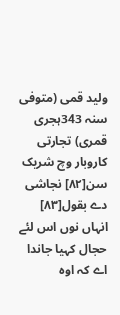ولید قمى (متوفى سنہ 343ہجری قمری) تجارتی کاروبار وچ شریک سن[۸۲] نجاشی دے بقول[۸۳] انہاں نوں اس لئے حجال کہیا جاندا اے کہ اوہ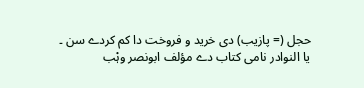حجل (= پازیب) دی خرید و فروخت دا کم کردے سن ۔
یا النوادر نامی کتاب دے مؤلف ابونصر وہْب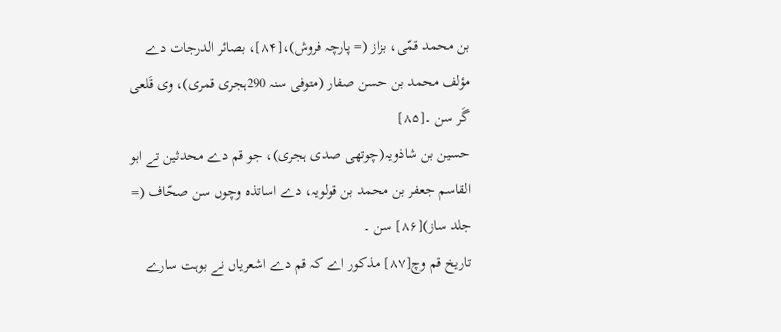بن محمد قمّى، بزاز (= پارچہ فروش)،[۸۴]، بصائر الدرجات دے مؤلف محمد بن حسن صفار (متوفى سنہ 290ہجری قمری)، وی قَلعی گَر سن ۔[۸۵]
حسین بن شاذویہ(چوتھی صدی ہجری)، جو قم دے محدثین تے ابو القاسم جعفر بن محمد بن قولویہ، دے اساتذہ وچوں سن صحّاف (= جلد ساز)[۸۶] سن ۔
تاریخ قم وچ[۸۷] مذکور اے کہ قم دے اشعریاں نے بوہت سارے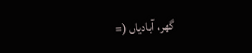گھر، آبادیاں (=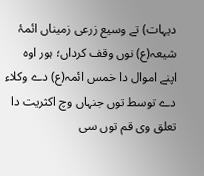دیہات) تے وسیع زرعی زمیناں ائمۂ شیعہ(ع) نوں وقف کرداں؛ ہور اوہ اپنے اموال دا خمس ائمہ(ع) دے وکلاء دے توسط توں جنہاں وچ اکثریت دا تعلق وی قم توں سی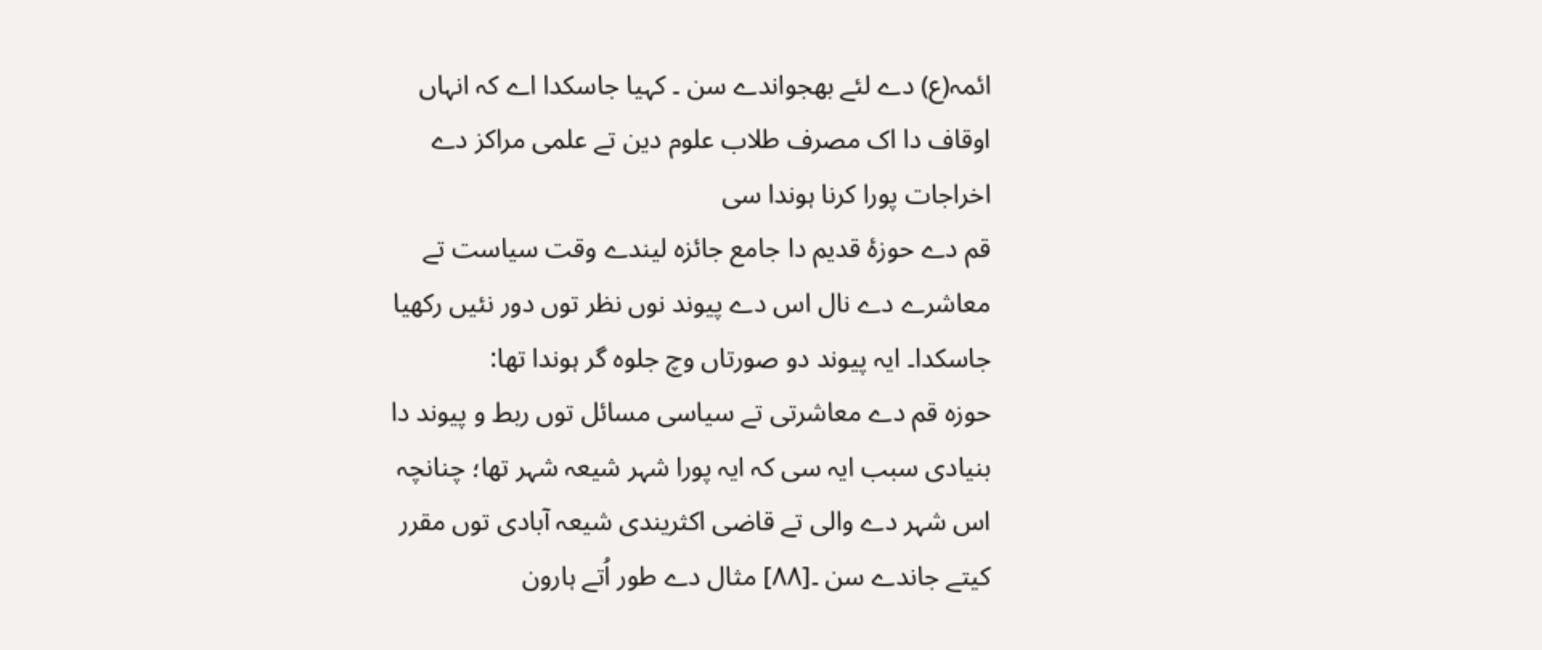ائمہ(ع) دے لئے بھجواندے سن ۔ کہیا جاسکدا اے کہ انہاں اوقاف دا اک مصرف طلاب علوم دین تے علمی مراکز دے اخراجات پورا کرنا ہوندا سی
قم دے حوزۂ قدیم دا جامع جائزہ لیندے وقت سیاست تے معاشرے دے نال اس دے پیوند نوں نظر توں دور نئيں رکھیا جاسکدا۔ ایہ پیوند دو صورتاں وچ جلوہ گر ہوندا تھا:
حوزہ قم دے معاشرتی تے سیاسی مسائل توں ربط و پیوند دا بنیادی سبب ایہ سی کہ ایہ پورا شہر شیعہ شہر تھا؛ چنانچہ اس شہر دے والی تے قاضی اکثریندی شیعہ آبادی توں مقرر کيتے جاندے سن ۔[۸۸] مثال دے طور اُتے ہارون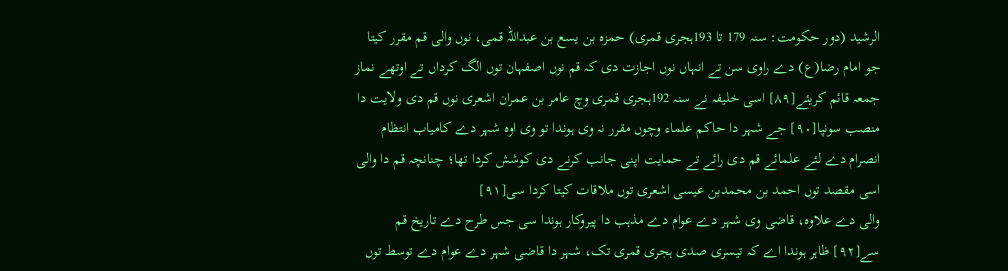الرشید (دور حکومت: سنہ 179 تا 193ہجری قمری) حمزہ بن یسع بن عبداللہ قمى، نوں والی قم مقرر کیتا جو امام رضا(ع) دے راوی سن تے انہاں نوں اجازت دی کہ قم نوں اصفہان توں الگ کرداں تے اوتھے نماز جمعہ قائم کریئے[۸۹] اسی خلیفہ نے سنہ 192ہجری قمری وچ عامر بن عمران اشعرى نوں قم دی ولایت دا منصب سونپا[۹۰] جے شہر دا حاکم علماء وچوں مقرر نہ وی ہوندا تو وی اوہ شہر دے کامیاب انتظام انصرام دے لئے علمائے قم دی رائے تے حمایت اپنی جانب کرنے دی کوشش کردا تھا؛ چنانچہ قم دا والی اسی مقصد توں احمد بن محمدبن عیسى اشعرى توں ملاقات کیتا کردا سی[۹۱]
والی دے علاوہ، قاضی وی شہر دے عوام دے مذہب دا پیروکار ہوندا سی جس طرح دے تاریخ قم سے[۹۲] ظاہر ہوندا اے کہ تیسری صدی ہجری قمری تک، شہر دا قاضی شہر دے عوام دے توسط توں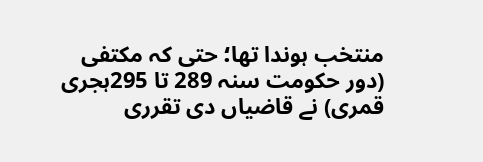منتخب ہوندا تھا؛ حتی کہ مکتفی (دور حکومت سنہ 289 تا 295ہجری قمری) نے قاضیاں دی تقرری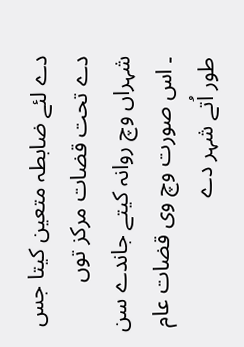دے لئے ضابطہ متعین کیتا جس دے تحت قضات مرکز توں شہراں وچ روانہ کيتے جاندے سن ۔ اس صورت وچ وی قضات عام طور اُتے شہر دے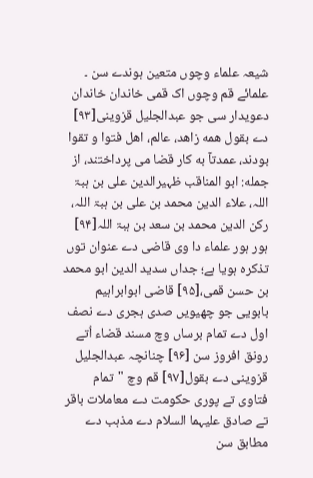شیعہ علماء وچوں متعین ہوندے سن ۔ علمائے قم وچوں اک قمی خاندان خاندان دعویدار سی جو عبدالجلیل قزوینی[۹۳] دے بقول همه زاهد، عالم، اهل فتوا و تقوا بودند، عمدتآ به کار قضا مى پرداختند، از جمله: ابو المناقب ظہیرالدین على بن ہبۃ اللہ، علاء الدین محمد بن على بن ہبۃ اللہ، رکن الدین محمد بن سعد بن ہبۃ اللہ[۹۴] ہور ہور علماء دا وی قاضی دے عنوان توں تذکرہ ہويا ہے؛ جداں سدید الدین ابو محمد بن حسن قمى،[۹۵] قاضى ابوابراہیم بابویى جو چھیويں صدی ہجری دے نصف اول دے تمام برساں وچ مسند قضاء اُتے رونق افروز سن [۹۶] چنانچہ عبدالجلیل قزوینی دے بقول[۹۷] قم وچ "تمام فتاوی تے پوری حکومت دے معاملات باقر تے صادق علیہما السلام دے مذہب دے مطابق سن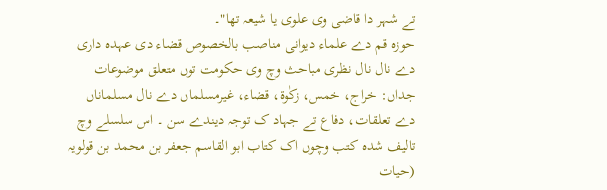تے شہر دا قاضی وی علوی یا شیعہ تھا"۔
حوزہ قم دے علماء دیوانی مناصب بالخصوص قضاء دی عہدہ داری دے نال نال نظری مباحث وچ وی حکومت توں متعلق موضوعات جداں: خراج، خمس، زکٰوۃ، قضاء، غیرمسلماں دے نال مسلماناں دے تعلقات، دفاع تے جہاد ک توجہ دیندے سن ۔ اس سلسلے وچ تالیف شدہ کتب وچوں اک کتاب ابو القاسم جعفر بن محمد بن قولویہ (حیات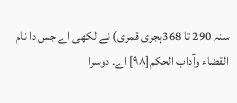سنہ 290 تا 368ہجری قمری) نے لکھی اے جس دا نام القضاء وآداب الحکم[۹۸] اے۔ دوسرا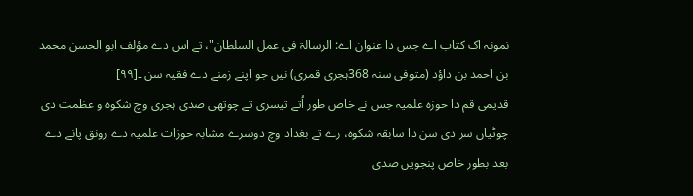نمونہ اک کتاب اے جس دا عنوان اے: الرسالۃ فى عمل السلطان"، تے اس دے مؤلف ابو الحسن محمد بن احمد بن داؤد (متوفى سنہ 368ہجری قمری) نيں جو اپنے زمنے دے فقیہ سن ۔[۹۹]
قدیمی قم دا حوزہ علمیہ جس نے خاص طور اُتے تیسری تے چوتھی صدی ہجری وچ شکوہ و عظمت دی چوٹیاں سر دی سن دا سابقہ شکوہ، رے تے بغداد وچ دوسرے مشابہ حوزات علمیہ دے رونق پانے دے بعد بطور خاص پنجويں صدی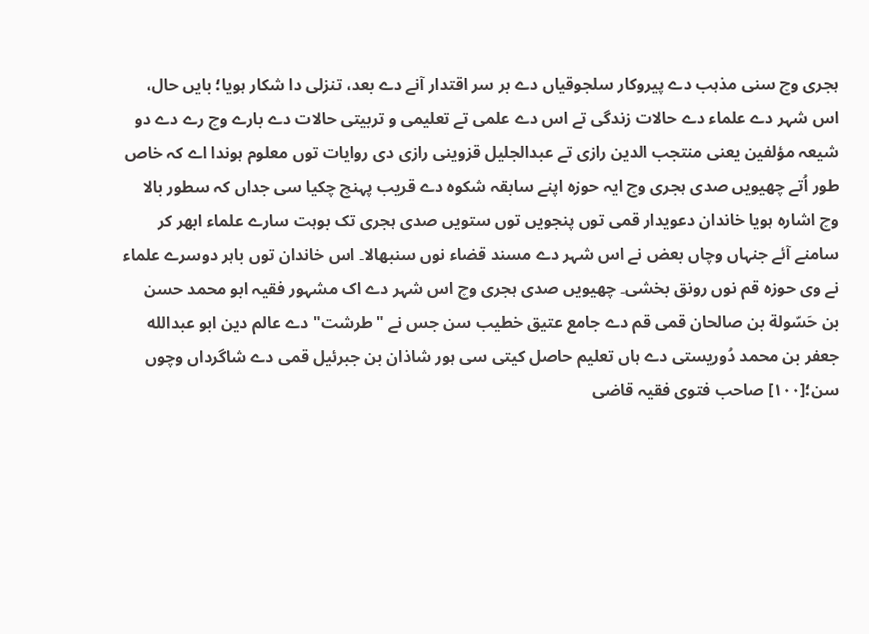ہجری وچ سنی مذہب دے پیروکار سلجوقیاں دے بر سر اقتدار آنے دے بعد، تنزلی دا شکار ہويا؛ بايں حال، اس شہر دے علماء دے حالات زندگی تے اس دے علمی تے تعلیمی و تربیتی حالات دے بارے وچ رے دے دو شیعہ مؤلفین یعنی منتجب الدین رازى تے عبدالجلیل قزوینی رازى دی روایات توں معلوم ہوندا اے کہ خاص طور اُتے چھیويں صدی ہجری وچ ایہ حوزہ اپنے سابقہ شکوہ دے قریب پہنچ چکيا سی جداں کہ سطور بالا وچ اشارہ ہويا خاندان دعویدار قمی توں پنجويں توں ستويں صدی ہجری تک بوہت سارے علماء ابھر کر سامنے آئے جنہاں وچاں بعض نے اس شہر دے مسند قضاء نوں سنبھالا۔ اس خاندان توں باہر دوسرے علماء نے وی حوزہ قم نوں رونق بخشی۔ چھیويں صدی ہجری وچ اس شہر دے اک مشہور فقیہ ابو محمد حسن بن حَسّولة بن صالحان قمى قم دے جامع عتیق خطیب سن جس نے "طرشت" دے عالم دین ابو عبدالله جعفر بن محمد دُوریستى دے ہاں تعلیم حاصل کيتی سی ہور شاذان بن جبرئیل قمی دے شاگرداں وچوں سن؛[۱۰۰] صاحب فتوی فقیہ قاضى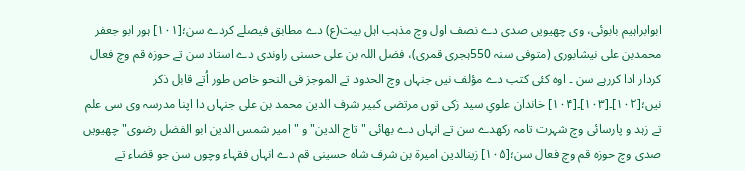ابوابراہیم بابوئى، وی چھیويں صدی دے نصف اول وچ مذہب اہل بیت(ع) دے مطابق فیصلے کردے سن؛[۱۰۱] ہور ابو جعفر محمدبن على نیشابورى (متوفى سنہ 550ہجری قمری)، فضل اللہ بن على حسنى راوندى دے استاد سن تے حوزہ قم وچ فعال کردار ادا کررہے سن ۔ اوہ کئی کتب دے مؤلف نيں جنہاں وچ الحدود تے الموجز فی النحو خاص طور اُتے قابل ذکر نيں؛[۱۰۲]۔[۱۰۳]۔[۱۰۴] خاندان علوىِ سید زکى توں مرتضى کبیر شرف الدین محمد بن على جنہاں دا اپنا مدرسہ وی سی علم تے زہد و پارسائی وچ شہرت تامہ رکھدے سن تے انہاں دے بھائی "تاج الدین" و "امیر شمس الدین ابو الفضل رضوى" چھیويں صدی وچ حوزہ قم وچ فعال سن؛[۱۰۵] زینالدین امیرۃ بن شرف شاہ حسینی قم دے انہاں فقہاء وچوں سن جو قضاء تے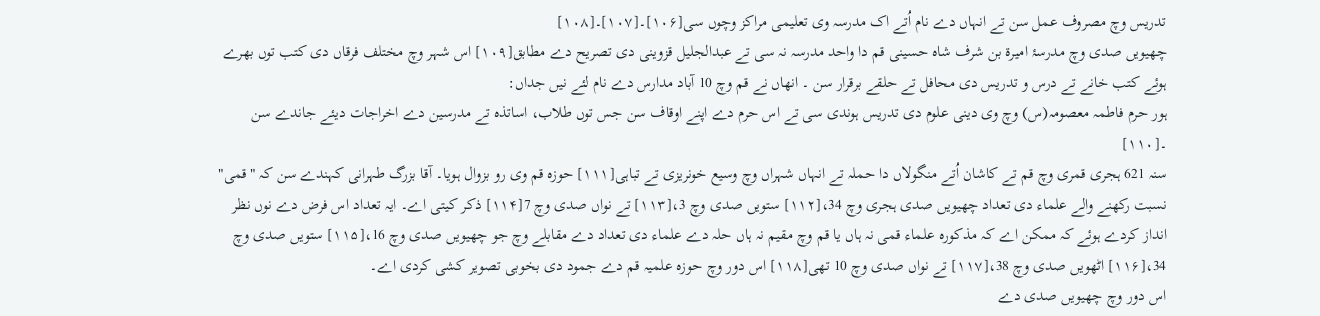تدریس وچ مصروف عمل سن تے انہاں دے نام اُتے اک مدرسہ وی تعلیمی مراکز وچوں سی[۱۰۶]۔[۱۰۷]۔[۱۰۸]
چھیويں صدی وچ مدرسۂ امیرۃ بن شرف شاہ حسینی قم دا واحد مدرسہ نہ سی تے عبدالجلیل قزوینی دی تصریح دے مطابق[۱۰۹] اس شہر وچ مختلف فرقاں دی کتب توں بھرے ہوئے کتب خانے تے درس و تدریس دی محافل تے حلقے برقرار سن ۔ انھاں نے قم وچ 10 آباد مدارس دے نام لئے نيں جداں:
ہور حرم فاطمہ معصومہ(س) وچ وی دینی علوم دی تدریس ہوندی سی تے اس حرم دے اپنے اوقاف سن جس توں طلاب، اساتذہ تے مدرسین دے اخراجات دیئے جاندے سن ۔[۱۱۰]
سنہ 621 ہجری قمری وچ قم تے کاشان اُتے منگولاں دا حملہ تے انہاں شہراں وچ وسیع خونریزی تے تباہی[۱۱۱] حوزہ قم وی رو بزوال ہويا۔ آقا بزرگ طہرانى کہندے سن کہ "قمی" نسبت رکھنے والے علماء دی تعداد چھیويں صدی ہجری وچ 34،[۱۱۲] ستويں صدی وچ 3،[۱۱۳] تے نواں صدی وچ 7[۱۱۴] ذکر کيتی اے۔ ایہ تعداد اس فرض دے نوں نظر انداز کردے ہوئے کہ ممکن اے کہ مذکورہ علماء قمی نہ ہاں یا قم وچ مقیم نہ ہاں حلہ دے علماء دی تعداد دے مقابلے وچ جو چھیويں صدی وچ 16،[۱۱۵] ستويں صدی وچ 34،[۱۱۶] اٹھويں صدی وچ 38،[۱۱۷] تے نواں صدی وچ 10 تھی[۱۱۸] اس دور وچ حوزہ علمیہ قم دے جمود دی بخوبی تصویر کشی کردی اے۔
اس دور وچ چھیويں صدی دے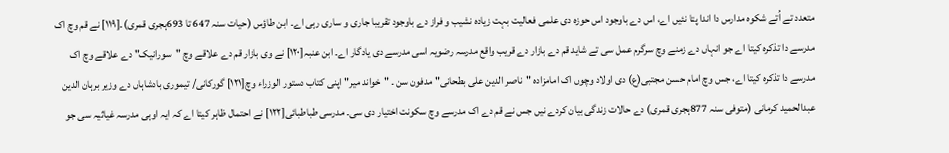متعدد تے اُتے شکوہ مدارس دا اندا پتا نئيں اے، اس دے باوجود اس حوزہ دی علمی فعالیت بہت زیادہ نشیب و فراز دے باوجود تقریبا جاری و ساری رہی اے۔ ابن طاؤس (حیات سنہ 647 تا 693ہجری قمری)۔[۱۱۹] نے قم وچ اک مدرسے دا تذکرہ کیتا اے جو انہاں دے زمنے وچ سرگرم عمل سی تے شاید قم دے بازار دے قریب واقع مدرسہ رضویہ اسی مدرسے دی یادگار اے۔ ابن عنبہ[۱۲۰] نے وی بازار قم دے علاقے وچ "سورانیک" دے علاقے وچ اک مدرسے دا تذکرہ کیتا اے، جس وچ امام حسن مجتبی(ع) دی اولاد وچوں اک امامزادہ "ناصر الدین على بطحانی" مدفون سن ۔ "خواند میر" اپنی کتاب دستور الوزراء وچ[۱۲۱] گورکانی/ تیموری بادشاہاں دے وزیر برہان الدین عبدالحمید کرمانى (متوفى سنہ 877ہجری قمری) دے حالات زندگی بیان کردے نيں جس نے قم دے اک مدرسے وچ سکونت اختیار دی سی۔ مدرسى طباطبائى[۱۲۲] نے احتمال ظاہر کیتا اے کہ ایہ اوہی مدرسہ غیاثیہ سی جو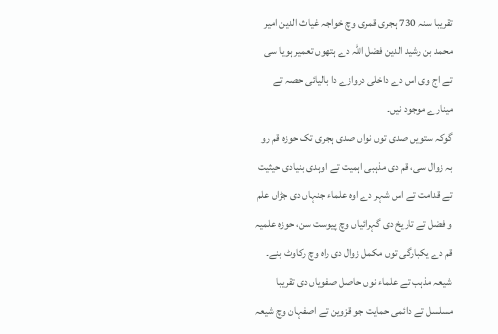تقریبا سنہ 730 ہجری قمری وچ خواجہ غیاث الدین امیر محمد بن رشید الدین فضل اللہ دے ہتھوں تعمیر ہويا سی تے اج وی اس دے داخلی دروازے دا بالیائی حصہ تے مینارے موجود نيں۔
گوکہ ستويں صدی توں نواں صدی ہجری تک حوزہ قم رو بہ زوال سی، قم دی مذہبی اہمیت تے اوہدی بنیادی حیثیت تے قدامت تے اس شہر دے اوہ علماء جنہاں دی جڑاں علم و فضل تے تاریخ دی گہرائیاں وچ پیوست سن، حوزہ علمیہ قم دے یکبارگی توں مکمل زوال دی راہ وچ رکاوٹ بنے۔ شیعہ مذہب تے علماء نوں حاصل صفویاں دی تقریبا مسلسل تے دائمی حمایت جو قزوین تے اصفہان وچ شیعہ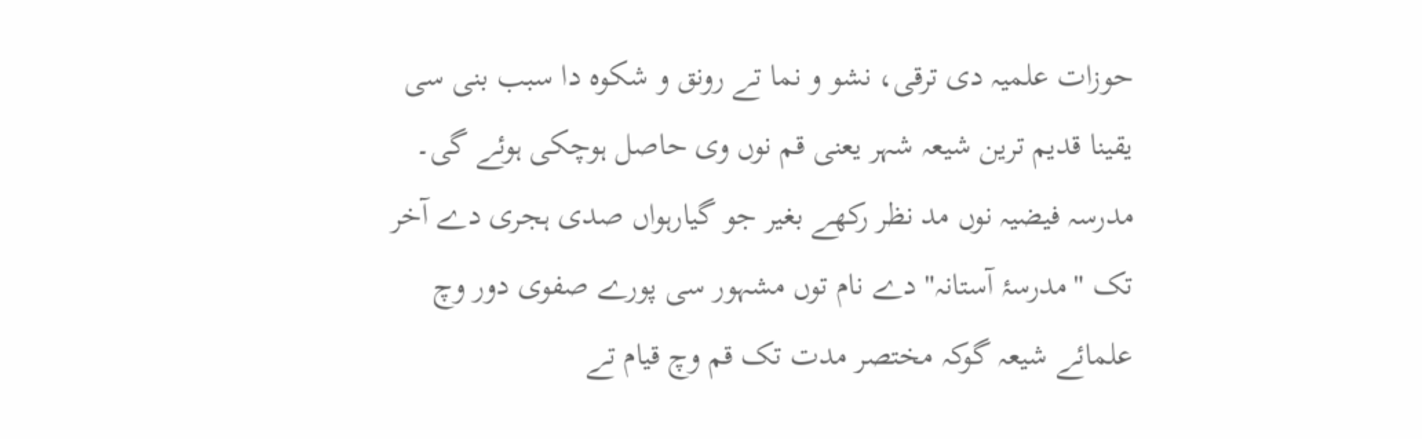حوزات علمیہ دی ترقی، نشو و نما تے رونق و شکوہ دا سبب بنی سی یقینا قدیم ترین شیعہ شہر یعنی قم نوں وی حاصل ہوچکی ہوئے گی۔ مدرسہ فیضیہ نوں مد نظر رکھے بغیر جو گیارہواں صدی ہجری دے آخر تک "مدرسۂ آستانہ" دے نام توں مشہور سی پورے صفوی دور وچ علمائے شیعہ گوکہ مختصر مدت تک قم وچ قیام تے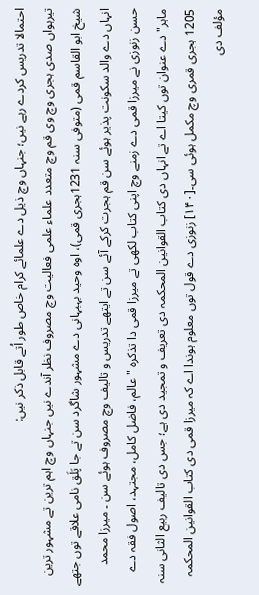احتمالا تدریس کردے رہے نيں؛ جنہاں وچ ذیل دے علمائے کرام خاص طور اُتے قابل ذکر نيں:
تیرہواں صدی ہجری وچ وی قم وچ متعدد علماء علمی فعالیت وچ مصروف نظر آندے نيں جنہاں وچ اہم ترین تے مشہور ترین شیخ ابو القاسم قمى (متوفى سنہ 1231ہجری قمی)، اوہ وحید بہبہانی دے مشہور شاگرد سن تے جا پَلَق نامی علاقے توں جتھے انہاں دے والد سکونت پذیر ہوئے سن قم ہجرت کرکے آئے سن تے ایتھے تدریس و تالیف وچ مصروف ہوئے سن ۔ میرزا محمد حسن زنوزی نے میرزا قمی دے زمنے وچ اپنی کتاب لکھی تے میرزا قمی دا تذکرہ "عالم، فاضل کامل، مجتہد، اصول فقہ دے ماہر" دے عنوان توں کیتا اے تے انہاں دی کتاب القوانین المحکمہ دی تعریف و تمجید دی ہے؛ جس دی تالیف ربیع الثانی سنہ 1205 ہجری قمری وچ مکمل ہوئی سی۔[۱۴۰] زنوزی دے قول توں معلوم ہوندا اے کہ میرزا قمی دی کتاب القوانین المحکمہ مؤلف دی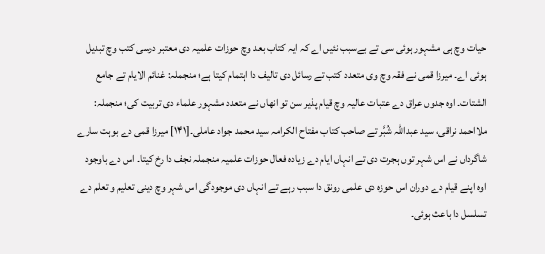حیات وچ ہی مشہور ہوئی سی تے بےسبب نئيں اے کہ ایہ کتاب بعد وچ حوزات علمیہ دی معتبر درسی کتب وچ تبدیل ہوئی اے۔ میرزا قمى نے فقہ وچ وی متعدد کتب تے رسائل دی تالیف دا اہتمام کیتا ہے؛ منجملہ: غنائم الایام تے جامع الشتات۔ اوہ جدوں عراق دے عتبات عالیہ وچ قیام پذیر سن تو انھاں نے متعدد مشہور علماء دی تربیت کی؛ منجملہ: ملااحمد نراقى، سید عبداللہ شُبَّر تے صاحب کتاب مفتاح الکرامہ سید محمد جواد عاملى۔[۱۴۱] میرزا قمی دے بوہت سارے شاگرداں نے اس شہر توں ہجرت دی تے انہاں ایام دے زیادہ فعال حوزات علمیہ منجملہ نجف دا رخ کیتا۔ اس دے باوجود اوہ اپنے قیام دے دوران اس حوزہ دی علمی رونق دا سبب رہے تے انہاں دی موجودگی اس شہر وچ دینی تعلیم و تعلم دے تسلسل دا باعث ہوئی۔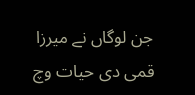جن لوگاں نے میرزا قمی دی حیات وچ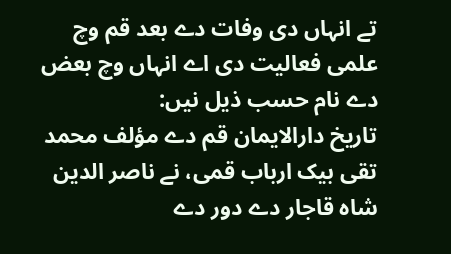تے انہاں دی وفات دے بعد قم وچ علمی فعالیت دی اے انہاں وچ بعض دے نام حسب ذیل نيں:
تاریخ دارالایمان قم دے مؤلف محمد تقى بیک ارباب قمى، نے ناصر الدین شاہ قاجار دے دور دے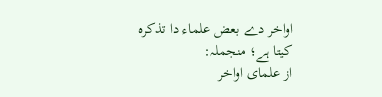اواخر دے بعض علماء دا تذکرہ کیتا ہے؛ منجملہ:
از علماى اواخر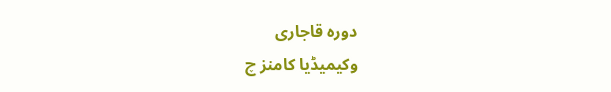دوره قاجارى
وکیمیڈیا کامنز چ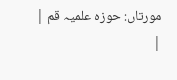مورتاں: حوزہ علمیہ قم |
|